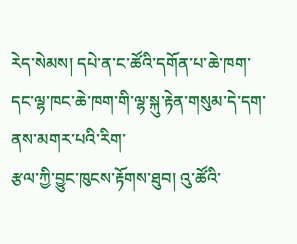རེད་སེམས། དཔེ་ན་ང་ཚོའི་དགོན་པ་ཆེ་ཁག་དང་ལྷ་ཁང་ཆེ་ཁག་གི་ལྷ་སྐུ་རྟེན་གསུམ་དེ་དག་ནས་མགར་པའི་རིག་
རྩལ་ཀྱི་བྱུང་ཁུངས་རྟོགས་ཐུབ། འུ་ཚོའི་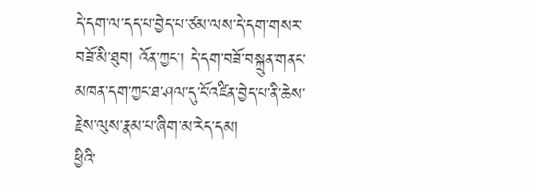དེ་དག་ལ་དད་པ་བྱེད་པ་ཙམ་ལས་དེ་དག་གསར་བཟོ་མི་ཐུབ། འོན་ཀྱང། དེ་དག་བཟོ་བསྐྲུན་གནང་མཁན་དག་ཀྱང་ཐ་ཤལ་དུ་ངོ་འཛིན་བྱེད་པ་ནི་ཆེས་རྗེས་ལུས་རྣམ་པ་ཞིག་མ་རེད་དམ།
ཕྱིའི་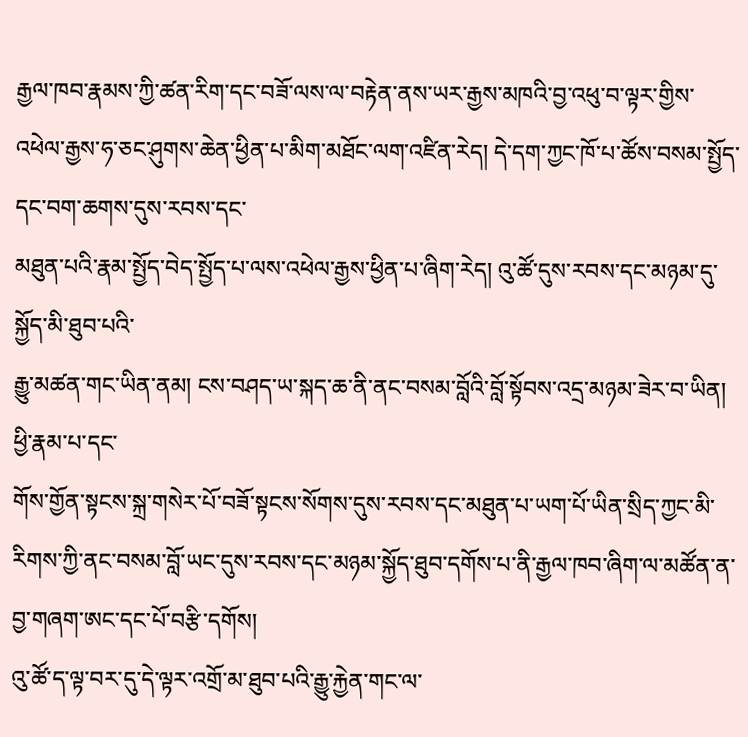རྒྱལ་ཁབ་རྣམས་ཀྱི་ཚན་རིག་དང་བཟོ་ལས་ལ་བརྟེན་ནས་ཡར་རྒྱས་མཁའི་བྱ་འཕུ་བ་ལྟར་གྱིས་འཕེལ་རྒྱས་ཧ་ཅང་ཤུགས་ཆེན་ཕྱིན་པ་མིག་མཐོང་ལག་འཛིན་རེད། དེ་དག་ཀྱང་ཁོ་པ་ཚོས་བསམ་སྤྱོད་དང་བག་ཆགས་དུས་རབས་དང་
མཐུན་པའི་རྣམ་སྤྱོད་བེད་སྤྱོད་པ་ལས་འཕེལ་རྒྱས་ཕྱིན་པ་ཞིག་རེད། འུ་ཚོ་དུས་རབས་དང་མཉམ་དུ་སྐྱོད་མི་ཐུབ་པའི་
རྒྱུ་མཚན་གང་ཡིན་ནམ། ངས་བཤད་ཡ་སྐད་ཆ་ནི་ནང་བསམ་བློའི་བློ་སྟོབས་འདྲ་མཉམ་ཟེར་བ་ཡིན། ཕྱི་རྣམ་པ་དང་
གོས་གྱོན་སྟངས་སྐྲ་གསེར་པོ་བཟོ་སྟངས་སོགས་དུས་རབས་དང་མཐུན་པ་ཡག་པོ་ཡིན་སྲིད་ཀྱང་མི་རིགས་ཀྱི་ནང་བསམ་བློ་ཡང་དུས་རབས་དང་མཉམ་སྐྱོད་ཐུབ་དགོས་པ་ནི་རྒྱལ་ཁབ་ཞིག་ལ་མཚོན་ན་བྱ་གཞག་ཨང་དང་པོ་བརྩི་དགོས།
འུ་ཚོ་ད་ལྟ་བར་དུ་དེ་ལྟར་འགྲོ་མ་ཐུབ་པའི་རྒྱུ་རྐྱེན་གང་ལ་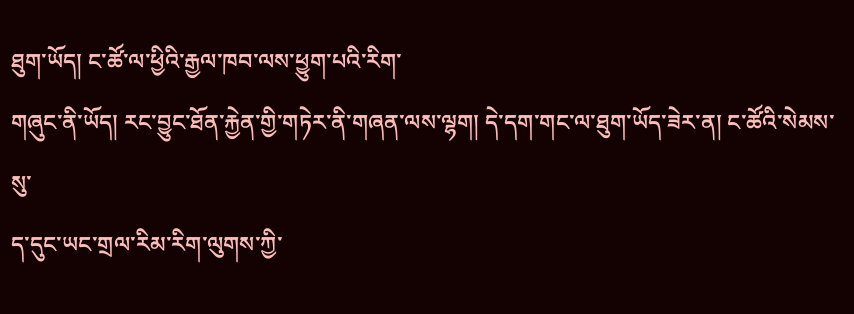ཐུག་ཡོད། ང་ཚོ་ལ་ཕྱིའི་རྒྱལ་ཁབ་ལས་ཕྱུག་པའི་རིག་
གཞུང་ནི་ཡོད། རང་བྱུང་ཐོན་རྐྱེན་གྱི་གཏེར་ནི་གཞན་ལས་ལྷག། དེ་དག་གང་ལ་ཐུག་ཡོད་ཟེར་ན། ང་ཚོའི་སེམས་སུ་
ད་དུང་ཡང་གྲལ་རིམ་རིག་ལུགས་ཀྱི་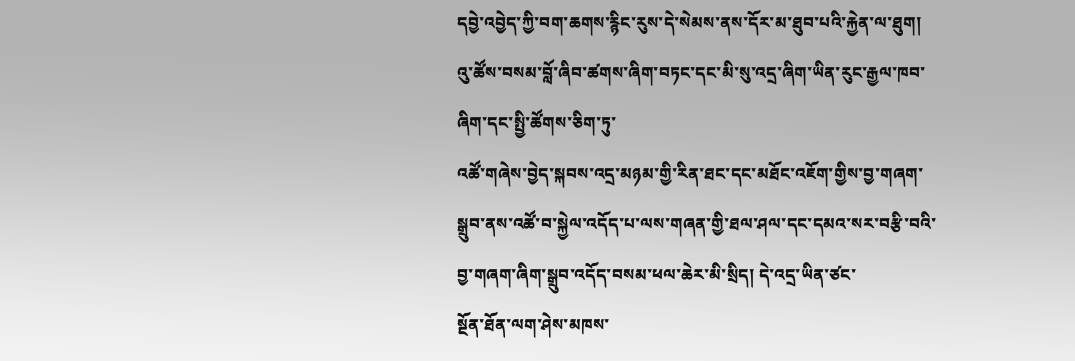དབྱེ་འབྱེད་ཀྱི་བག་ཆགས་རྙིང་རུས་དེ་སེམས་ནས་དོར་མ་ཐུབ་པའི་རྐྱེན་ལ་ཐུག། འུ་ཚོས་བསམ་བློ་ཞིབ་ཚགས་ཞིག་བཏང་དང་མི་སུ་འདྲ་ཞིག་ཡིན་རུང་རྒྱལ་ཁབ་ཞིག་དང་སྤྱི་ཚོགས་ཅིག་ཏུ་
འཚོ་གཞེས་བྱེད་སྐབས་འདྲ་མཉམ་གྱི་རིན་ཐང་དང་མཐོང་འཇོག་གྱིས་བྱ་གཞག་སྒྲུབ་ནས་འཚོ་བ་སྐྱེལ་འདོད་པ་ལས་གཞན་གྱི་ཐལ་ཤལ་དང་དམའ་སར་བརྩི་བའི་བྱ་གཞག་ཞིག་སྒྲུབ་འདོད་བསམ་ཕལ་ཆེར་མི་སྲིད། དེ་འདྲ་ཡིན་ཙང་
སྔོན་ཐོན་ལག་ཤེས་མཁས་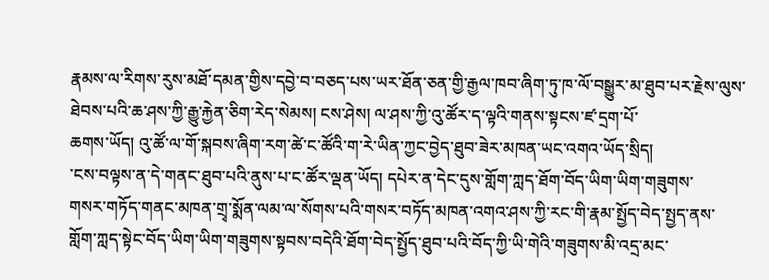རྣམས་ལ་རིགས་རུས་མཐོ་དམན་གྱིས་དབྱེ་བ་བཅད་པས་ཡར་ཐོན་ཅན་གྱི་རྒྱལ་ཁབ་ཞིག་ཏུ་ཁ་ལོ་བསྒྱུར་མ་ཐུབ་པར་རྗེས་ལུས་ཐེབས་པའི་ཆ་ཤས་ཀྱི་རྒྱུ་རྐྱེན་ཅིག་རེད་སེམས། ངས་ཤེས། ལ་ཤས་ཀྱི་འུ་ཚོར་ད་ལྟའི་གནས་སྟངས་ཛ་དྲག་པོ་
ཆགས་ཡོད། འུ་ཚོ་ལ་གོ་སྐབས་ཞིག་རག་ཚེ་ང་ཚོའི་ག་རེ་ཡིན་ཀྱང་བྱེད་ཐུབ་ཟེར་མཁན་ཡང་འགའ་ཡོད་སྲིད།
་ངས་བལྟས་ན་དེ་གནང་ཐུབ་པའི་ནུས་པ་ང་ཚོར་ལྡན་ཡོད། དཔེར་ན་དེང་དུས་གློག་ཀླད་ཐོག་བོད་ཡིག་ཡིག་གཟུགས་
གསར་གཏོད་གནང་མཁན་གྲྭ་སྨོན་ལམ་ལ་སོགས་པའི་གསར་བཏོད་མཁན་འགའ་ཤས་ཀྱི་རང་གི་རྣམ་སྤྱོད་བེད་སྤྱད་ནས་
གློག་ཀླད་སྟེང་བོད་ཡིག་ཡིག་གཟུགས་སྟབས་བདེའི་ཐོག་བེད་སྤྱོད་ཐུབ་པའི་བོད་ཀྱི་ཡི་གེའི་གཟུགས་མི་འདྲ་མང་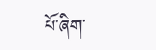པོ་ཞིག་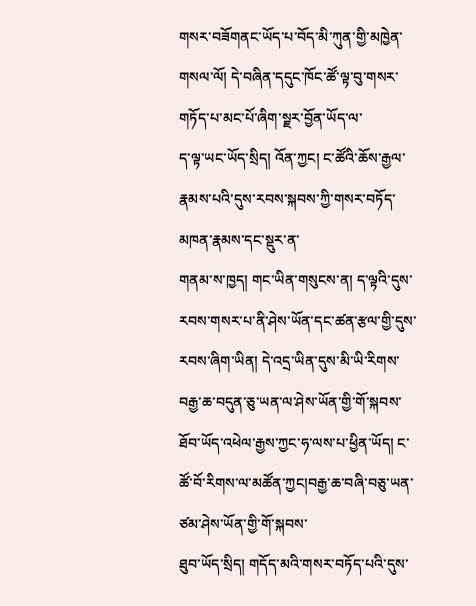གསར་བཟོགནང་ཡོད་པ་བོད་མི་ཀུན་གྱི་མཁྱེན་གསལ་ལོ། དེ་བཞིན་དདུང་ཁོང་ཚོ་ལྟ་བུ་གསར་གཏོད་པ་མང་པོ་ཞིག་སྗར་བྱོན་ཡོད་ལ་
ད་ལྟ་ཡང་ཡོད་སྲིད། འོན་ཀྱང། ང་ཚོའི་ཆོས་རྒྱལ་རྣམས་པའི་དུས་རབས་སྐབས་ཀྱི་གསར་བཏོད་མཁན་རྣམས་དང་སྡུར་ན་
གནམ་ས་ཁྱད། གང་ཡིན་གསུངས་ན། ད་ལྟའི་དུས་རབས་གསར་པ་ནི་ཤེས་ཡོན་དང་ཚན་རྩལ་གྱི་དུས་རབས་ཞིག་ཡིན། དེ་འདྲ་ཡིན་དུས་མི་ཡི་རིགས་བརྒྱ་ཆ་བདུན་ཅུ་ཡན་ལ་ཤེས་ཡོན་གྱི་གོ་སྐབས་ཐོབ་ཡོད་འཕེལ་རྒྱས་ཀྱང་ཧ་ལས་པ་ཕྱིན་ཡོད། ང་ཚོ་བོ་རིགས་ལ་མཚོན་ཀྱང།བརྒྱ་ཆ་བཞི་བཅུ་ཡན་ཙམ་ཤེས་ཡོན་གྱི་གོ་སྐབས་
ཐུབ་ཡོད་སྲིད། གདོད་མའི་གསར་བཏོད་པའི་དུས་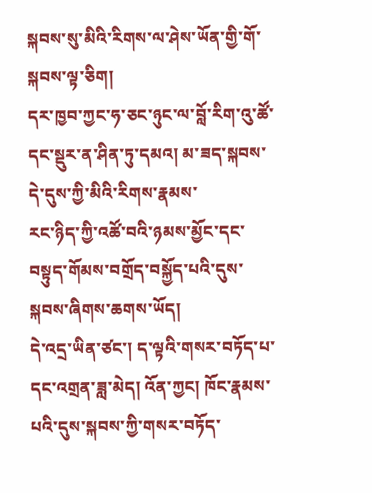སྐབས་སུ་མིའི་རིགས་ལ་ཤེས་ཡོན་གྱི་གོ་སྐབས་ལྟ་ཅིག།
དར་ཁྱབ་ཀྱང་ཧ་ཅང་ཉུང་ལ་བློ་རིག་འུ་ཚོ་དང་སྡུར་ན་ཤིན་ཏུ་དམའ། མ་ཟད་སྐབས་དེ་དུས་ཀྱི་མིའི་རིགས་རྣམས་
རང་ཉིད་ཀྱི་འཚོ་བའི་ཉམས་མྱོང་དང་བསྟུད་གོམས་བགྲོད་བསྐྱོད་པའི་དུས་སྐབས་ཞིགས་ཆགས་ཡོད།
དེ་འདྲ་ཡིན་ཙང་། ད་ལྟའི་གསར་བཏོད་པ་དང་འགྲན་ཟླ་མེད། འོན་ཀྱང། ཁོང་རྣམས་པའི་དུས་སྐབས་ཀྱི་གསར་བཏོད་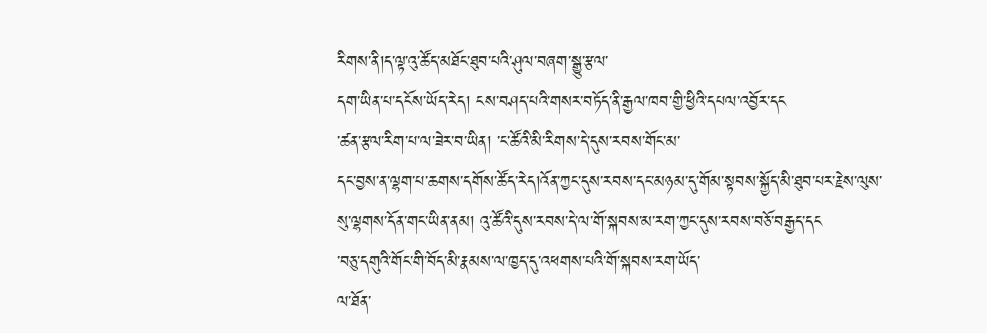རིགས་ནི།ད་ལྟ་འུ་ཚོད་མཐོང་ཐུབ་པའི་ཤུལ་བཞག་སྒྱུ་རྩལ་
དག་ཡིན་པ་དངོས་ཡོད་རེད། ངས་བཤད་པའི་གསར་བཏོད་ནི་རྒྱལ་ཁབ་གྱི་ཕྱིའི་དཔལ་འབྱོར་དང
་ཚན་རྩལ་རིག་པ་ལ་ཟེར་བ་ཡིན། ་ང་ཚོའི་མི་རིགས་དེ་དུས་རབས་གོང་མ་
དང་བྱས་ན་ལྷག་པ་ཆགས་དགོས་ཚོད་རེད།འོན་ཀྱང་དུས་རབས་དང་མཉམ་དུ་གོམ་སྟབས་སྐྱོད་མི་ཐུབ་པར་རྗེས་ལུས་
སུ་ལྷགས་དོན་གང་ཡིན་ནམ། འུ་ཚོའི་དུས་རབས་དེ་ལ་གོ་སྐབས་མ་རག་ཀྱང་དུས་རབས་བཅོ་བརྒྱད་དང
་བཅུ་དགུའི་གོང་གི་བོད་མི་རྣམས་ལ་ཁྱད་དུ་འཕགས་པའི་གོ་སྐབས་རག་ཡོད་
ལ་ཐོན་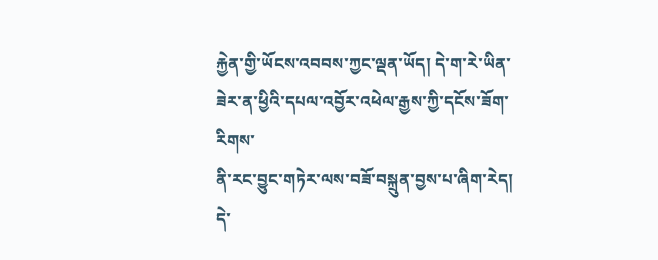རྐྱེན་གྱི་ཡོངས་འབབས་ཀྱང་ལྡན་ཡོད། དེ་ག་རེ་ཡིན་ཟེར་ན་ཕྱིའི་དཔལ་འབྱོར་འཕེལ་རྒྱས་ཀྱི་དངོས་ཟོག་རིགས་
ནི་རང་བྱུང་གཏེར་ལས་བཟོ་བསྐྲུན་བྱས་པ་ཞིག་རེད། དེ་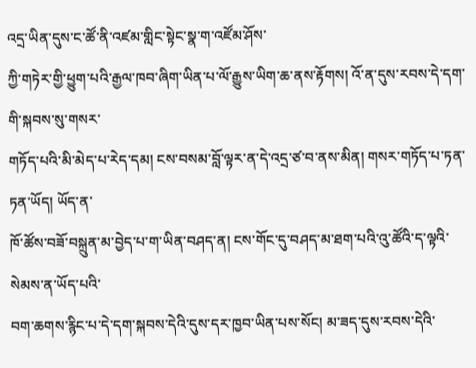འདྲ་ཡིན་དུས་ང་ཚོ་ནི་འཛམ་གླིང་སྟེང་སྣ་ག་འཛོམ་ཤོས་
ཀྱི་གཏེར་གྱི་ཕྱུག་པའི་རྒྱལ་ཁབ་ཞིག་ཡིན་པ་ལོ་རྒྱུས་ཡིག་ཆ་ནས་རྟོགས། འོ་ན་དུས་རབས་དེ་དག་གི་སྐབས་སུ་གསར་
གཏོད་པའི་མི་མེད་པ་རེད་དམ། ངས་བསམ་བློ་ལྟར་ན་དེ་འདྲ་ཙ་བ་ནས་མིན། གསར་གཏོད་པ་ཏན་ཏན་ཡོད། ཡོད་ན་
ཁོ་ཚོས་བཟོ་བསྐྲུན་མ་བྱེད་པ་ག་ཡིན་བཤད་ན། ངས་གོང་དུ་བཤད་མ་ཐག་པའི་འུ་ཚོའི་ད་ལྟའི་སེམས་ན་ཡོད་པའི་
བག་ཆགས་རྙིང་པ་དེ་དག་སྐབས་དེའི་དུས་དར་ཁྱབ་ཡིན་པས་སོང། མ་ཟད་དུས་རབས་དེའི་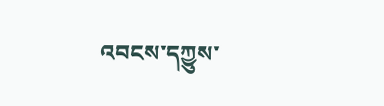འབངས་དཀྱུས་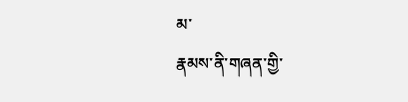མ་
རྣམས་ནི་གཞན་གྱི་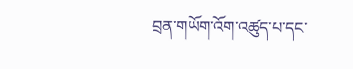བྲན་གཡོག་འོག་འཚུད་པ་དང་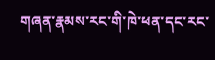གཞན་རྣམས་རང་གི་ཁེ་ཕན་དང་རང་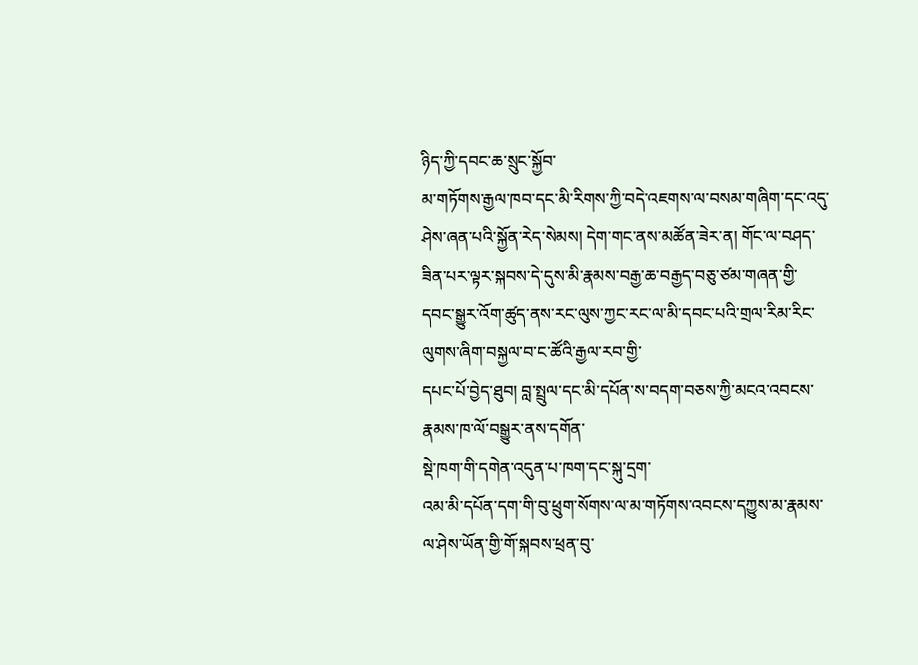ཉིད་ཀྱི་དབང་ཆ་སྲུང་སྐྱོབ་
མ་གཏོགས་རྒྱལ་ཁབ་དང་མི་རིགས་ཀྱི་བདེ་འཇགས་ལ་བསམ་གཞིག་དང་འདུ་ཤེས་ཞན་པའི་སྐྱོན་རེད་སེམས། དེག་གང་ནས་མཚོན་ཟེར་ན། གོང་ལ་བཤད་ཟིན་པར་ལྟར་སྐབས་དེ་དུས་མི་རྣམས་བརྒྱ་ཆ་བརྒྱད་བཅུ་ཙམ་གཞན་གྱི་
དབང་སྒྱུར་འོག་ཚུད་ནས་རང་ལུས་ཀྱང་རང་ལ་མི་དབང་པའི་གྲལ་རིམ་རིང་ལུགས་ཞིག་བསྐྱལ་བ་ང་ཚོའི་རྒྱལ་རབ་གྱི་
དཔང་པོ་བྱེད་ཐུབ། བླ་སྤྲུལ་དང་མི་དཔོན་ས་བདག་བཅས་ཀྱི་མངའ་འབངས་རྣམས་ཁ་ལོ་བསྒྱུར་ནས་དགོན་
སྡེ་ཁག་གི་དགེན་འདུན་པ་ཁག་དང་སྐུ་དྲག་
འམ་མི་དཔོན་དག་གི་བུ་ཕྲུག་སོགས་ལ་མ་གཏོགས་འབངས་དཀྱུས་མ་རྣམས་ལ་ཤེས་ཡོན་གྱི་གོ་སྐབས་ཕྲན་བུ་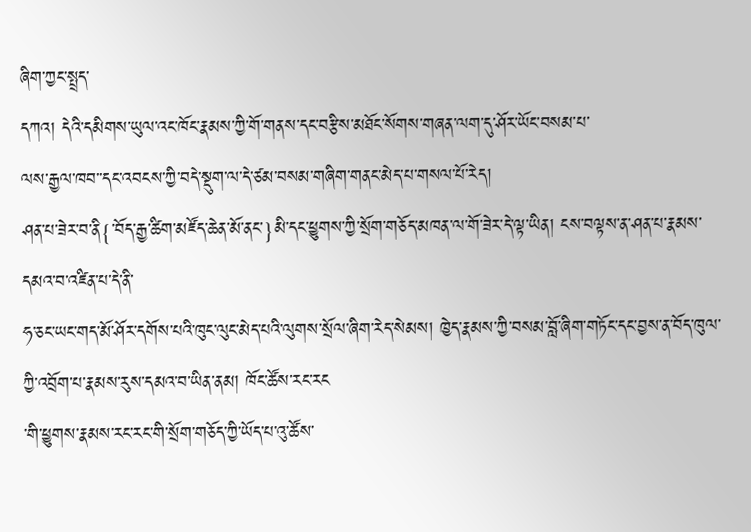ཞིག་ཀྱང་སྤྲད་
དཀའ། དེའི་དམིགས་ཡུལ་འང་ཁོང་རྣམས་ཀྱི་གོ་གནས་དང་བརྩིས་མཐོང་སོགས་གཞན་ལག་དུ་ཤོར་ཡོང་བསམ་པ་
ལས་རྒྱལ་ཁབ་་དང་འབངས་ཀྱི་བདེ་སྡུག་ལ་དེ་ཙམ་བསམ་གཞིག་གནང་མེད་པ་གསལ་པོ་རེད།
ཤན་པ་ཟེར་བ་ནི{་བོད་རྒྱ་ཚིག་མཛོད་ཆེན་མོ་ནང་}མི་དང་ཕྱུགས་ཀྱི་སྲོག་གཅོད་མཁན་ལ་གོ་ཟེར་དེ་ལྟ་ཡིན། ངས་བལྟས་ན་ཤན་པ་རྣམས་དམའ་བ་འཛིན་པ་དེ་ནི་
ཧ་ཅང་ཡང་གད་མོ་ཤོར་དགོས་པའི་ཁུང་ལུང་མེད་པའི་ལུགས་སྲོལ་ཞིག་རེད་སེམས། ཁྱེད་རྣམས་ཀྱི་བསམ་བློ་ཞིག་གཏོང་དང་བྱས་ན་བོད་ཁུལ་ཀྱི་འབྲོག་པ་རྣམས་རུས་དམའ་བ་ཡིན་ནམ། ཁོང་ཚོས་རང་རང
་གི་ཕྱུགས་རྣམས་རང་རང་གི་སྲོག་གཅོད་ཀྱི་ཡོད་པ་འུ་ཚོས་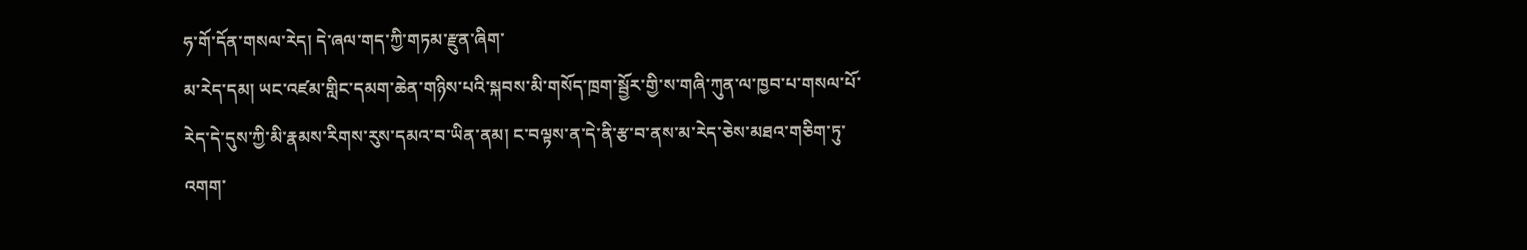ཧ་གོ་དོན་གསལ་རེད། དེ་ཞལ་གད་ཀྱི་གཏམ་རྫུན་ཞིག་
མ་རེད་དམ། ཡང་འཛམ་གླིང་དམག་ཆེན་གཉིས་པའི་སྐབས་མི་གསོད་ཁྲག་སྦྱོར་གྱི་ས་གཞི་ཀུན་ལ་ཁྱབ་པ་གསལ་པོ་
རེད་དེ་དུས་ཀྱི་མི་རྣམས་རིགས་རུས་དམའ་བ་ཡིན་ནམ། ང་བལྟས་ན་དེ་ནི་རྩ་བ་ནས་མ་རེད་ཅེས་མཐའ་གཅིག་ཏུ་
འགག་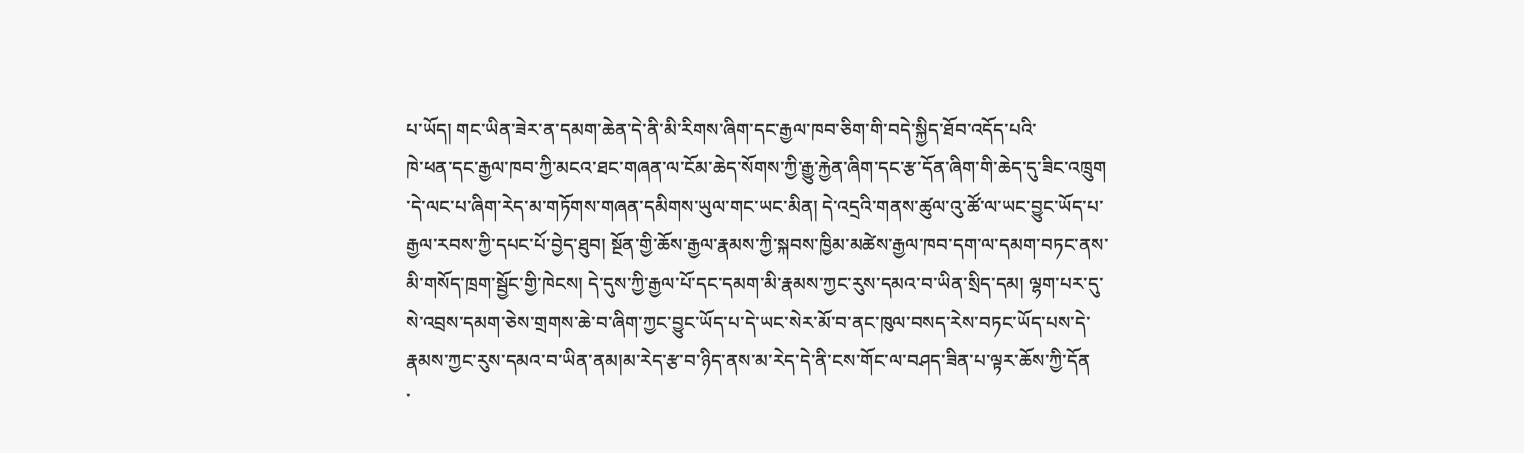པ་ཡོད། གང་ཡིན་ཟེར་ན་དམག་ཆེན་དེ་ནི་མི་རིགས་ཞིག་དང་རྒྱལ་ཁབ་ཅིག་གི་བདེ་སྐྱིད་ཐོབ་འདོད་པའི་
ཁེ་ཕན་དང་རྒྱལ་ཁབ་ཀྱི་མངའ་ཐང་གཞན་ལ་ངོམ་ཆེད་སོགས་ཀྱི་རྒྱུ་རྐྱེན་ཞིག་དང་རྩ་དོན་ཞིག་གི་ཆེད་དུ་ཟིང་འཁྲུག
་དེ་ལང་པ་ཞིག་རེད་མ་གཏོགས་གཞན་དམིགས་ཡུལ་གང་ཡང་མིན། དེ་འདྲའི་གནས་ཚུལ་འུ་ཚོ་ལ་ཡང་བྱུང་ཡོད་པ་
རྒྱལ་རབས་ཀྱི་དཔང་པོ་བྱེད་ཐུབ། སྔོན་གྱི་ཆོས་རྒྱལ་རྣམས་ཀྱི་སྐབས་ཁྱིམ་མཚེས་རྒྱལ་ཁབ་དག་ལ་དམག་བཏང་ནས་
མི་གསོད་ཁྲག་སྦྱོང་གྱི་ཁེངས། དེ་དུས་ཀྱི་རྒྱལ་པོ་དང་དམག་མི་རྣམས་ཀྱང་རུས་དམའ་བ་ཡིན་སྲིད་དམ། ལྷག་པར་དུ་
སེ་འབྲས་དམག་ཅེས་གྲགས་ཆེ་བ་ཞིག་ཀྱང་བྱུང་ཡོད་པ་དེ་ཡང་སེར་མོ་བ་ནང་ཁུལ་བསད་རེས་བཏང་ཡོད་པས་དེ་
རྣམས་ཀྱང་རུས་དམའ་བ་ཡིན་ནམ།མ་རེད་རྩ་བ་ཉིད་ནས་མ་རེད་དེ་ནི་ངས་གོང་ལ་བཤད་ཟིན་པ་ལྟར་ཆོས་ཀྱི་དོན
་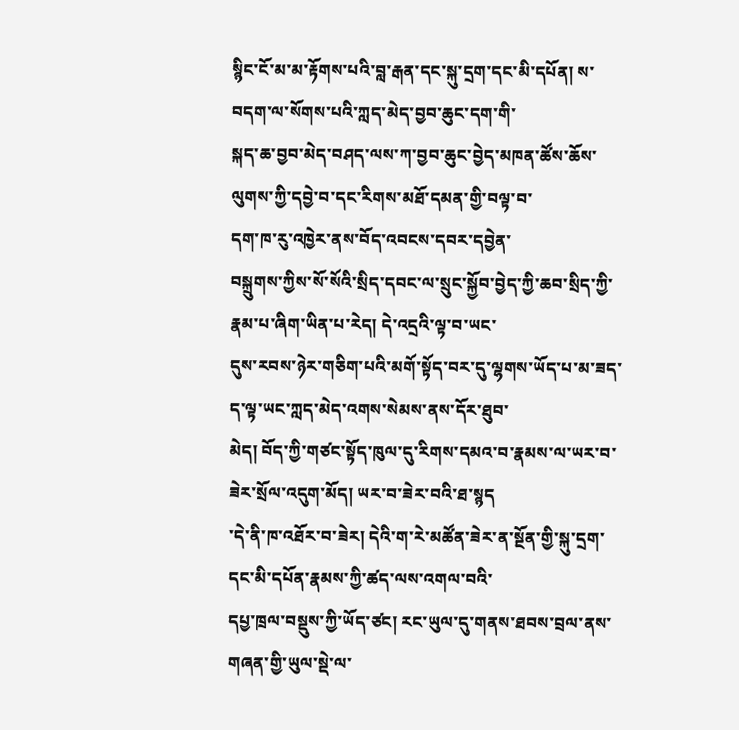སྙིང་ངོ་མ་མ་རྟོགས་པའི་བླ་རྒན་དང་སྐུ་དྲག་དང་མི་དཔོན། ས་བདག་ལ་སོགས་པའི་ཀླད་མེད་བྱབ་ཆུང་དག་གི་
སྐད་ཆ་བྱབ་མེད་བཤད་ལས་ཀ་བྱབ་ཆུང་བྱེད་མཁན་ཚོས་ཆོས་ལུགས་ཀྱི་དབྱེ་བ་དང་རིགས་མཐོ་དམན་གྱི་བལྟ་བ་
དག་ཁ་རུ་འཁྱེར་ནས་བོད་འབངས་དབར་དབྱེན་
བསྐྲུགས་ཀྱིས་སོ་སོའི་སྲིད་དབང་ལ་སྲུང་སྐྱོབ་བྱེད་ཀྱི་ཆབ་སྲིད་ཀྱི་རྣམ་པ་ཞིག་ཡིན་པ་རེད། དེ་འདྲའི་ལྟ་བ་ཡང་
དུས་རབས་ཉེར་གཅིག་པའི་མགོ་སྟོད་བར་དུ་ལྷགས་ཡོད་པ་མ་ཟད་ད་ལྟ་ཡང་ཀླད་མེད་འགས་སེམས་ནས་དོར་ཐུབ་
མེད། བོད་ཀྱི་གཙང་སྟོད་ཁུལ་དུ་རིགས་དམའ་བ་རྣམས་ལ་ཡར་བ་ཟེར་སྲོལ་འདུག་མོད། ཡར་བ་ཟེར་བའི་ཐ་སྙད
་དེ་ནི་ཁ་འཐོར་བ་ཟེར། དེའི་ག་རེ་མཚོན་ཟེར་ན་སྔོན་གྱི་སྐུ་དྲག་དང་མི་དཔོན་རྣམས་ཀྱི་ཚད་ལས་འགལ་བའི་
དཔྱ་ཁྲལ་བསྡུས་ཀྱི་ཡོད་ཙང། རང་ཡུལ་དུ་གནས་ཐབས་བྲལ་ནས་གཞན་གྱི་ཡུལ་སྡེ་ལ་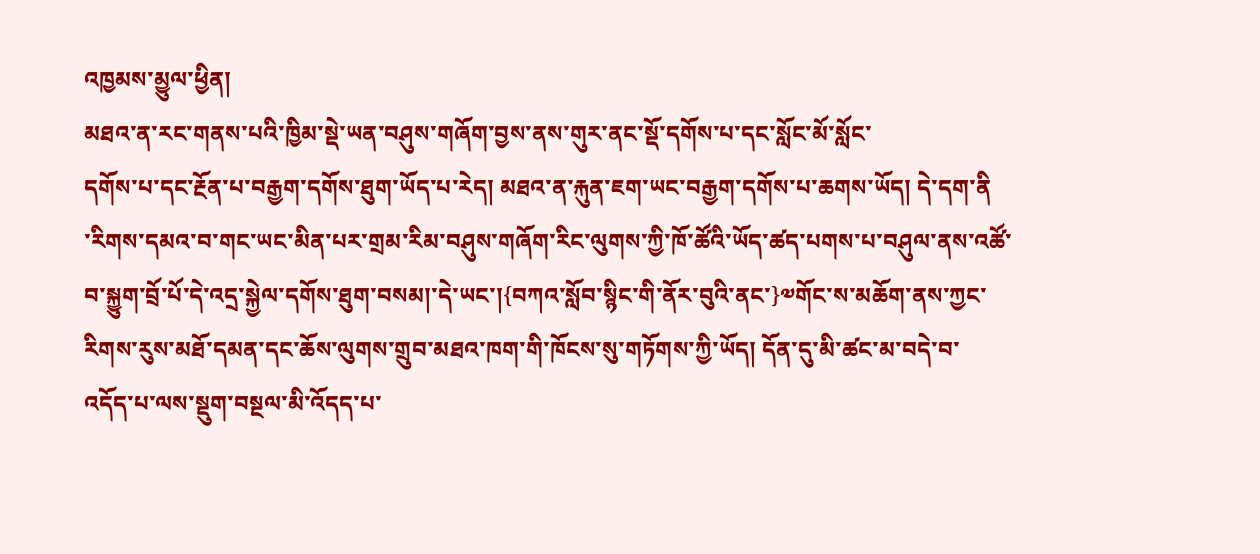འཁྱམས་མྱུལ་ཕྱིན།
མཐའ་ན་རང་གནས་པའི་ཁྱིམ་སྡེ་ཡན་བཤུས་གཞོག་བྱས་ནས་གུར་ནང་སྡོ་དགོས་པ་དང་སློང་མོ་སློང་
དགོས་པ་དང་རྔོན་པ་བརྒྱག་དགོས་ཐུག་ཡོད་པ་རེད། མཐའ་ན་རྐུན་ཇག་ཡང་བརྒྱག་དགོས་པ་ཆགས་ཡོད། དེ་དག་ནི
་རིགས་དམའ་བ་གང་ཡང་མིན་པར་གྲམ་རིམ་བཤུས་གཞོག་རིང་ལུགས་ཀྱི་ཁོ་ཚོའི་ཡོད་ཚད་པགས་པ་བཤུལ་ནས་འཚོ་བ་སྐྱུག་བྲོ་པོ་དེ་འདྲ་སྐྱེལ་དགོས་ཐུག་བསམ།་དེ་ཡང་།{བཀའ་སློབ་སྙིང་གི་ནོར་བུའི་ནང་}༧གོང་ས་མཆོག་ནས་ཀྱང་
རིགས་རུས་མཐོ་དམན་དང་ཆོས་ལུགས་གྲུབ་མཐའ་ཁག་གི་ཁོངས་སུ་གཏོགས་ཀྱི་ཡོད། དོན་དུ་མི་ཚང་མ་བདེ་བ་
འདོད་པ་ལས་སྡུག་བསྔལ་མི་འོདད་པ་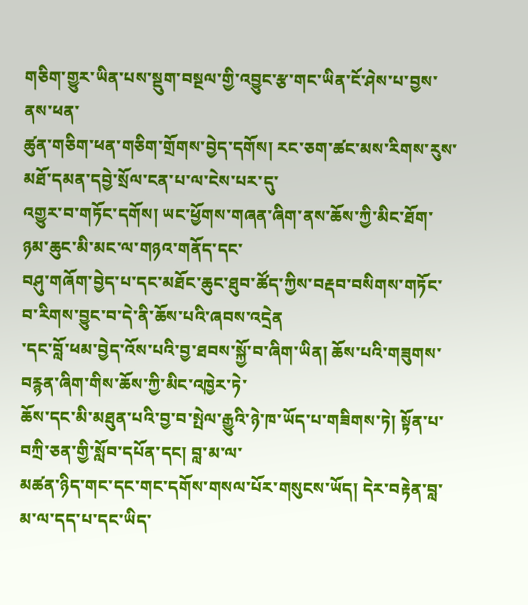གཅིག་གྱུར་ཡིན་པས་སྡུག་བསྔལ་གྱི་འབྱུང་རྩ་གང་ཡིན་ངོ་ཤེས་པ་བྱས་ནས་ཕན་
ཚུན་གཅིག་ཕན་གཅིག་གྲོགས་བྱེད་དགོས། རང་ཅག་ཚང་མས་རིགས་རུས་མཐོ་དམན་དབྱེ་སྲོལ་ངན་པ་ལ་ངེས་པར་དུ་
འགྱུར་བ་གཏོང་དགོས། ཡང་ཕྱོགས་གཞན་ཞིག་ནས་ཆོས་ཀྱི་མིང་ཐོག་ཉམ་ཆུང་མི་མང་ལ་གཉའ་གནོད་དང་
བཤུ་གཞོག་བྱེད་པ་དང་མཐོང་ཆུང་ཐུབ་ཚོད་ཀྱིས་བརྡབ་བསིགས་གཏོང་བ་རིགས་བྱུང་བ་དེ་ནི་ཆོས་པའི་ཞབས་འདྲེན
་དང་བློ་ཕམ་བྱེད་འོས་པའི་བྱ་ཐབས་སྐྱོ་བ་ཞིག་ཡིན། ཆོས་པའི་གཟུགས་བརྙན་ཞིག་གིས་ཆོས་ཀྱི་མིང་འཁྱེར་ཏེ་
ཆོས་དང་མི་མཐུན་པའི་བྱ་བ་སྤེལ་རྒྱུའི་ཉེ་ཁ་ཡོད་པ་གཟིགས་ཏེ། སྟོན་པ་བཀྲི་ཅན་གྱི་སློབ་དཔོན་དང། བླ་མ་ལ་
མཚན་ཉིད་གང་དང་གང་དགོས་གསལ་པོར་གསུངས་ཡོད། དེར་བརྟེན་བླ་མ་ལ་དད་པ་དང་ཡིད་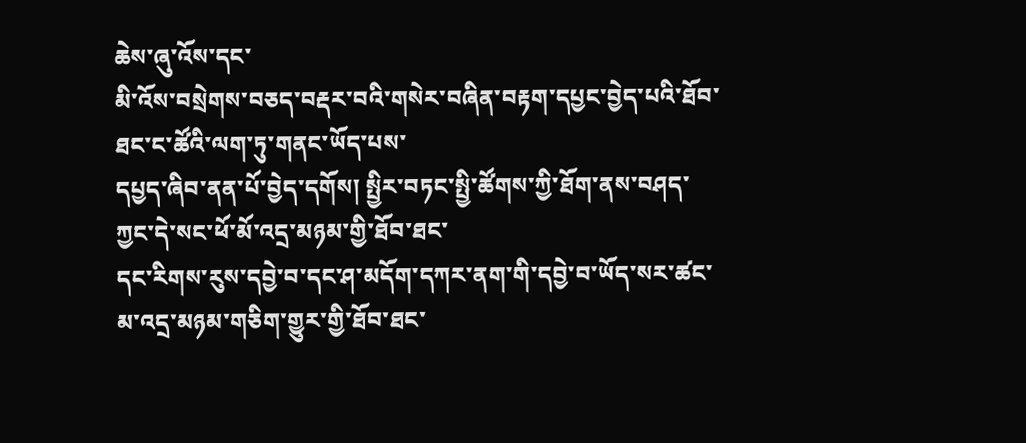ཆེས་ཞུ་འོས་དང་
མི་འོས་བསྲེགས་བཅད་བརྡར་བའི་གསེར་བཞིན་བརྟག་དཔྱང་བྱེད་པའི་ཐོབ་ཐང་ང་ཚོའི་ལག་ཏུ་གནང་ཡོད་པས་
དཔྱད་ཞིབ་ནན་པོ་བྱེད་དགོས། སྤྱིར་བཏང་སྤྱི་ཚོགས་ཀྱི་ཐོག་ནས་བཤད་ཀྱང་དེ་སང་ཕོ་མོ་འདྲ་མཉམ་གྱི་ཐོབ་ཐང་
དང་རིགས་རུས་དབྱེ་བ་དང་ཤ་མདོག་དཀར་ནག་གི་དབྱེ་བ་ཡོད་སར་ཚང་མ་འདྲ་མཉམ་གཅིག་གྱུར་གྱི་ཐོབ་ཐང་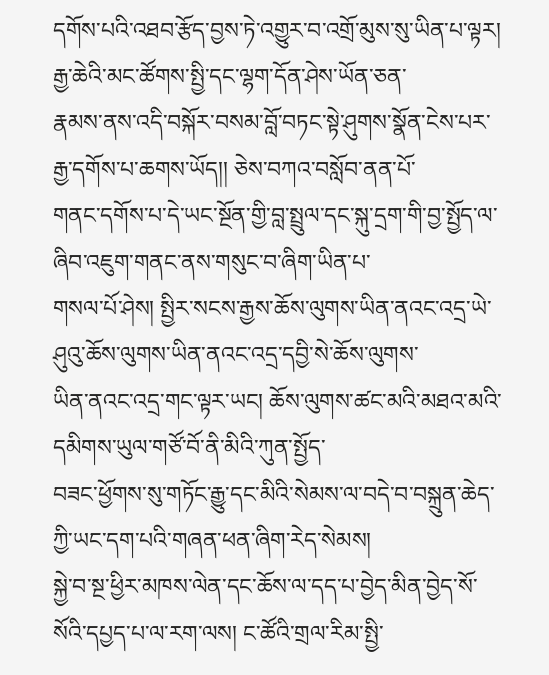དགོས་པའི་འཐབ་རྩོད་བྱས་ཏེ་འགྱུར་བ་འགྲོ་མུས་སུ་ཡིན་པ་ལྟར། རྒྱ་ཆེའི་མང་ཚོགས་སྤྱི་དང་ལྷག་དོན་ཤེས་ཡོན་ཅན་
རྣམས་ནས་འདི་བསྐོར་བསམ་བློ་བཏང་སྟེ་ཤུགས་སྣོན་ངེས་པར་རྒྱ་དགོས་པ་ཆགས་ཡོད།། ཅེས་བཀའ་བསློབ་ནན་པོ་
གནང་དགོས་པ་དེ་ཡང་སྔོན་གྱི་བླ་སྤྲུལ་དང་སྐུ་དྲག་གི་བྱ་སྤྱོད་ལ་ཞིབ་འཇུག་གནང་ནས་གསུང་བ་ཞིག་ཡིན་པ་
གསལ་པོ་ཤེས། སྤྱིར་སངས་རྒྱས་ཆོས་ལུགས་ཡིན་ནའང་འདྲ་ཡེ་ཤུའུ་ཆོས་ལུགས་ཡིན་ནའང་འདྲ་དབྱི་སེ་ཆོས་ལུགས་
ཡིན་ནའང་འདྲ་གང་ལྟར་ཡང། ཆོས་ལུགས་ཚང་མའི་མཐའ་མའི་དམིགས་ཡུལ་གཙོ་བོ་ནི་མིའི་ཀུན་སྤྱོད་
བཟང་ཕྱོགས་སུ་གཏོང་རྒྱུ་དང་མིའི་སེམས་ལ་བདེ་བ་བསྐྲུན་ཆེད་ཀྱི་ཡང་དག་པའི་གཞན་ཕན་ཞིག་རེད་སེམས།
སྐྱེ་བ་སྔ་ཕྱིར་མཁས་ལེན་དང་ཆོས་ལ་དད་པ་བྱེད་མིན་བྱེད་སོ་སོའི་དཔྱད་པ་ལ་རག་ལས། ང་ཚོའི་གྲལ་རིམ་སྤྱི་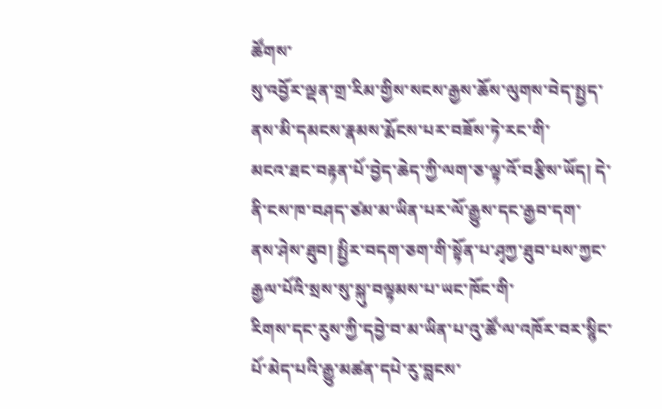ཚོགས་
སུ་འབྱོར་ལྡན་གྲ་རིམ་གྱིས་སངས་རྒྱས་ཆོས་ལུགས་བེད་སྤྱད་ནས་མི་དམངས་རྣམས་རྨོངས་པར་བཟོས་ཏེ་རང་གི་
མངའ་ཐང་བརྟན་པོ་བྱེད་ཆེད་ཀྱི་ལག་ཅ་ལྟ་འོ་བརྩིས་ཡོད། དེ་ནི་ངས་ཁ་བཤད་ཙམ་མ་ཡིན་པར་ལོ་རྒྱུས་དང་རྒྱབ་དག་
ནས་ཤེས་ཐུབ། སྤྱིར་བདག་ཅག་གི་སྟོན་པ་ཤྭཀྱ་ཐུབ་པས་ཀྱང་རྒྱལ་པོའི་སྲས་སུ་སྐུ་བལྟམས་པ་ཡང་ཁོང་གི་
རིགས་དང་རུས་ཀྱི་དབྱེ་བ་མ་ཡིན་པ་འུ་ཚོ་ལ་འཁོར་བར་སྙིང་པོ་མེད་པའི་རྒྱུ་མཚན་དཔེ་རུ་བླངས་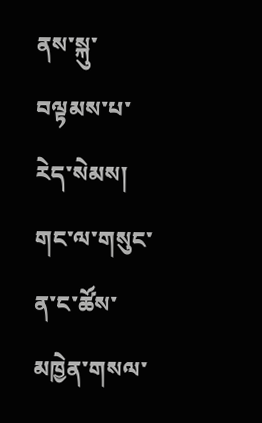ནས་སྐུ་བལྟམས་པ་
རེད་སེམས། གང་ལ་གསུང་ན་ང་ཚོས་མཁྱེན་གསལ་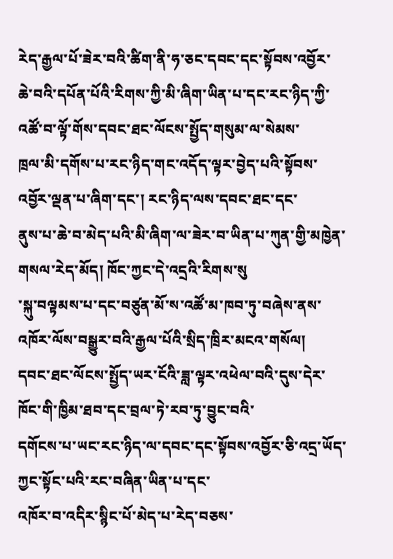རེད་རྒྱལ་པོ་ཟེར་བའི་ཚིག་ནི་ཧ་ཅང་དབང་དང་སྟོབས་འབྱོར་
ཆེ་བའི་དཔོན་པོའི་རིགས་ཀྱི་མི་ཞིག་ཡིན་པ་དང་རང་ཉིད་ཀྱི་འཚོ་བ་ལྟོ་གོས་དབང་ཐང་ལོངས་སྤྱོད་གསུམ་ལ་སེམས་
ཁྲལ་མི་དགོས་པ་རང་ཉིད་གང་འདོད་ལྟར་བྱེད་པའི་སྟོབས་འབྱོར་ལྡན་པ་ཞིག་དང་། རང་ཉིད་ལས་དབང་ཐང་དང་
ནུས་པ་ཆེ་བ་མེད་པའི་མི་ཞིག་ལ་ཟེར་བ་ཡིན་པ་ཀུན་གྱི་མཁྱེན་གསལ་རེད་མོད། ཁོང་ཀྱང་དེ་འདྲའི་རིགས་སུ
་སྐུ་བལྟམས་པ་དང་བཙུན་མོ་ས་འཚོ་མ་ཁབ་ཏུ་བཞེས་ནས་འཁོར་ལོས་བསྒྱུར་བའི་རྒྱལ་པོའི་སྲིད་ཁྲིར་མངའ་གསོལ།
དབང་ཐང་ལོངས་སྤྱོད་ཡར་ངོའི་ཟླ་ལྟར་འཕེལ་བའི་དུས་དེར་ཁོང་གི་ཁྱིམ་ཐབ་དང་བྲལ་ཏེ་རབ་ཏུ་བྱུང་བའི་
དགོངས་པ་ཡང་རང་ཉིད་ལ་དབང་དང་སྟོབས་འབྱོར་ཅི་འདྲ་ཡོད་ཀྱང་སྟོང་པའི་རང་བཞིན་ཡིན་པ་དང་
འཁོར་བ་འདིར་སྙིང་པོ་མེད་པ་རེད་བཅས་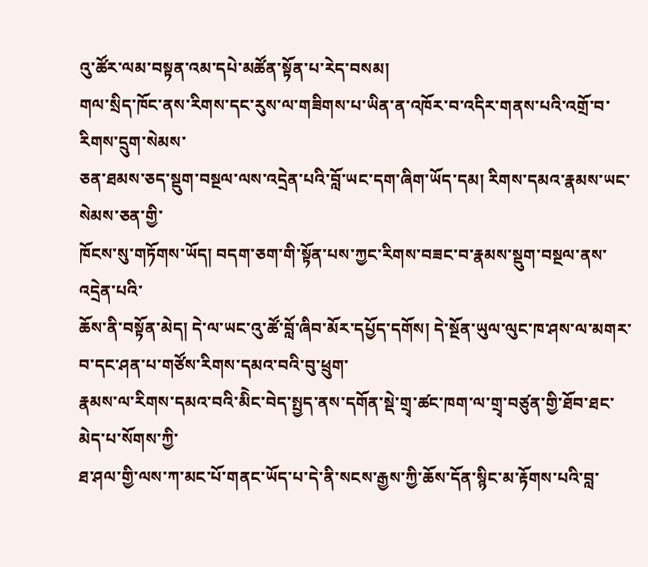འུ་ཚོར་ལམ་བསྟན་འམ་དཔེ་མཚོན་སྟོན་པ་རེད་བསམ།
གལ་སྲིད་ཁོང་ནས་རིགས་དང་རུས་ལ་གཟིགས་པ་ཡིན་ན་འཁོར་བ་འདིར་གནས་པའི་འགྲོ་བ་རིགས་དྲུག་སེམས་
ཅན་ཐམས་ཅད་སྡུག་བསྔལ་ལས་འདྲེན་པའི་བློ་ཡང་དག་ཞིག་ཡོད་དམ། རིགས་དམའ་རྣམས་ཡང་སེམས་ཅན་གྱི་
ཁོངས་སུ་གཏོགས་ཡོད། བདག་ཅག་གི་སྟོན་པས་ཀྱང་རིགས་བཟང་བ་རྣམས་སྡུག་བསྔལ་ནས་འདྲེན་པའི་
ཆོས་ནི་བསྟོན་མེད། དེ་ལ་ཡང་འུ་ཚོ་བློ་ཞིབ་མོར་དཔྱོད་དགོས། དེ་སྔོན་ཡུལ་ལུང་ཁ་ཤས་ལ་མགར་བ་དང་ཤན་པ་གཙོས་རིགས་དམའ་བའི་བུ་ཕྲུག་
རྣམས་ལ་རིགས་དམའ་བའི་མིེང་བེད་སྤྱད་ནས་དགོན་སྡེ་གྲྭ་ཚང་ཁག་ལ་གྲྭ་བཙུན་གྱི་ཐོབ་ཐང་མེད་པ་སོགས་ཀྱི་
ཐ་ཤལ་གྱི་ལས་ཀ་མང་པོ་གནང་ཡོད་པ་དེ་ནི་སངས་རྒྱས་ཀྱི་ཆོས་དོན་སྙིང་མ་རྟོགས་པའི་བླ་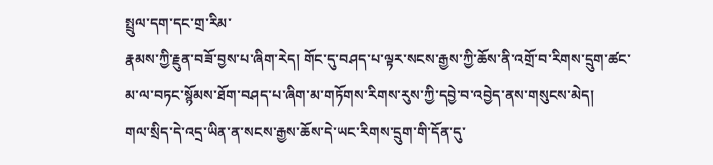སྤྲུལ་དག་དང་གྲ་རིམ་
རྣམས་ཀྱི་རྗུན་བཟོ་བྱས་པ་ཞིག་རེད། གོང་དུ་བཤད་པ་ལྟར་སངས་རྒྱས་ཀྱི་ཆོས་ནི་འགྲོ་བ་རིགས་དྲུག་ཚང་
མ་ལ་བཏང་སྙོམས་ཐོག་བཤད་པ་ཞིག་མ་གཏོགས་རིགས་རུས་ཀྱི་དབྱེ་བ་འབྱེད་ནས་གསུངས་མེད།
གལ་སྲིད་དེ་འདྲ་ཡིན་ན་སངས་རྒྱས་ཆོས་དེ་ཡང་རིགས་དྲུག་གི་དོན་དུ་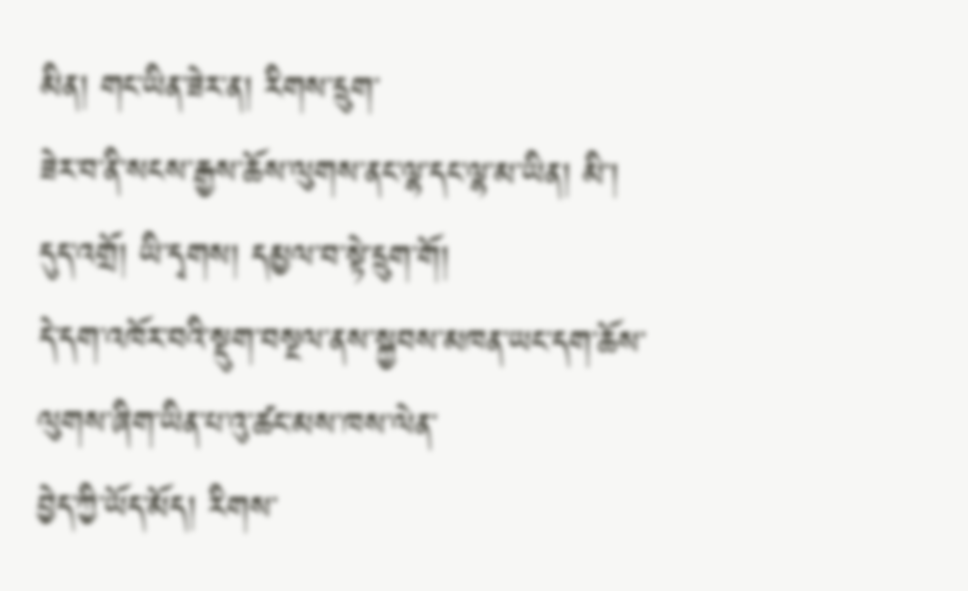མིན། གང་ཡིན་ཟེར་ན། རིགས་དྲུག་
ཟེར་བ་ནི་སངས་རྒྱས་ཆོས་ལུགས་ནང་ལྷ་དང་ལྷ་མ་ཡིན། མི་། དུད་འགྲོ། ཡི་དྭགས། དམྱལ་བ་སྟེ་དྲུག་གོ།
དེ་དག་འཁོར་བའི་སྡུག་བསྔལ་ནས་སྐྱབས་མཁན་ཡང་དག་ཆོས་ལུགས་ཞིག་ཡིན་པ་འུ་ཚང་མས་ཁས་ལེན་
བྱེད་ཀྱི་ཡོད་མོད། རིགས་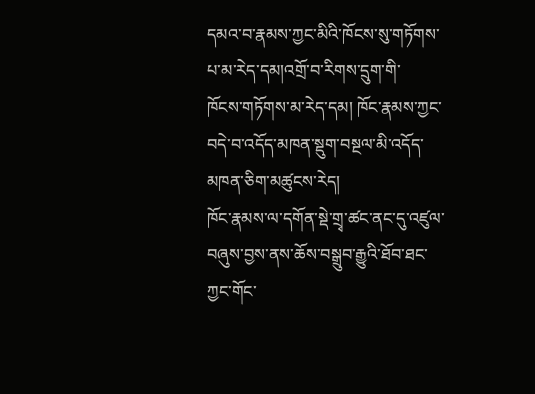དམའ་བ་རྣམས་ཀྱང་མིའི་ཁོངས་སུ་གཏོགས་པ་མ་རེད་དམ།འགྲོ་བ་རིགས་དྲུག་གི་
ཁོངས་གཏོགས་མ་རེད་དམ། ཁོང་རྣམས་ཀྱང་བདེ་བ་འདོད་མཁན་སྡུག་བསྔལ་མི་འདོད་མཁན་ཅིག་མཚུངས་རེད།
ཁོང་རྣམས་ལ་དགོན་སྡེ་གྲྭ་ཚང་ནང་དུ་འཛུལ་བཞུས་བྱས་ནས་ཆོས་བསྒྲུབ་རྒྱུའི་ཐོབ་ཐང་ཀྱང་གོང་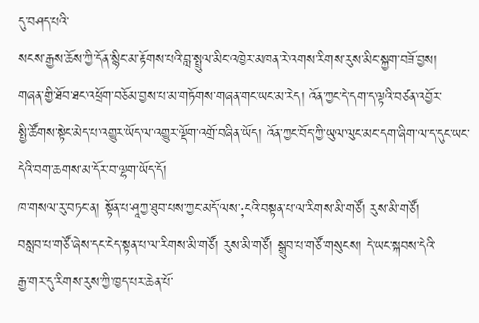དུ་བཤད་པའི་
སངས་རྒྱས་ཆོས་ཀྱི་དོན་སྙིང་མ་རྟོགས་པའི་བླ་སྤྲུལ་མིང་འཁྱེར་མཁན་རེ་འགས་རིགས་རུས་མིང་སྐྱག་བཟོ་བྱས།
གཞན་གྱི་ཐོབ་ཐང་འཕྲོག་བཅོམ་བྱས་པ་མ་གཏོགས་གཞན་གང་ཡང་མ་རེད། འོན་ཀྱང་དེ་དག་ད་ལྟའི་བཙན་འབྱོར་
སྤྱི་ཚོགས་སྟེང་མེད་པ་འགྱུར་ཡོད་ལ་འགྱུར་ལྡོག་འགྲོ་བཞིན་ཡོད། འོན་ཀྱང་བོད་ཀྱི་ཡུལ་ལུང་མང་དག་ཞིག་ལ་ད་དུང་ཡང་དེའི་བག་ཆགས་མ་དོར་བ་ལྷག་ཡོད་དོ།
ཁ་གསལ་རུ་བཏང་ན། སྟོན་པ་ཤཱཀྱ་ཐུབ་པས་ཀྱང་མདོ་ལས་;ངའི་བསྟན་པ་ལ་རིགས་མི་གཙོ། རུས་མི་གཙོ།
བསླབ་པ་གཙོ་ཞེས་དང་ངེད་སྟན་པ་ལ་རིགས་མི་གཙོ། རུས་མི་གཙོ། སྒྲུབ་པ་གཙོ་གསུངས། དེ་ཡང་སྐབས་དེའི་
རྒྱ་གར་དུ་རིགས་རུས་ཀྱི་ཁྱད་པར་ཆེན་པོ་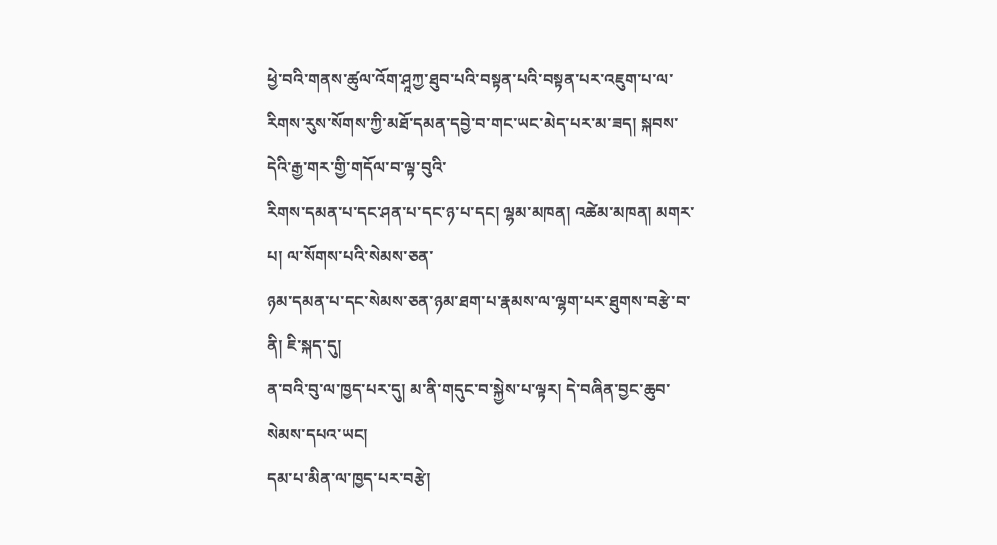ཕྱེ་བའི་གནས་ཚུལ་འོག་ཤཱཀྱ་ཐུབ་པའི་བསྟན་པའི་བསྟན་པར་འཇུག་པ་ལ་
རིགས་རུས་སོགས་ཀྱི་མཐོ་དམན་དབྱེ་བ་གང་ཡང་མེད་པར་མ་ཟད། སྐབས་དེའི་རྒྱ་གར་གྱི་གདོལ་བ་ལྟ་བུའི་
རིགས་དམན་པ་དང་ཤན་པ་དང་ཉ་པ་དང། ལྷམ་མཁན། འཚེམ་མཁན། མགར་པ། ལ་སོགས་པའི་སེམས་ཅན་
ཉམ་དམན་པ་དང་སེམས་ཅན་ཉམ་ཐག་པ་རྣམས་ལ་ལྷག་པར་ཐུགས་བརྩེ་བ་ནི། ཇི་སྐད་དུ།
ན་བའི་བུ་ལ་ཁྱད་པར་དུ། མ་ནི་གདུང་བ་སྐྱེས་པ་ལྟར། དེ་བཞིན་བྱང་ཆུབ་སེམས་དཔའ་ཡང།
དམ་པ་མིན་ལ་ཁྱད་པར་བརྩེ།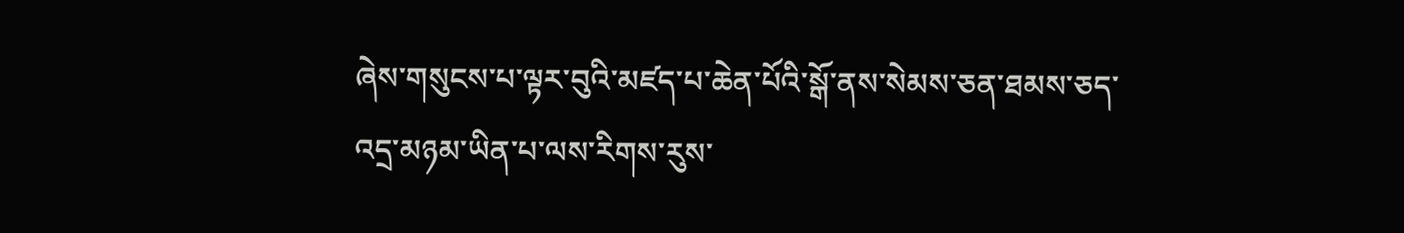ཞེས་གསུངས་པ་ལྟར་བུའི་མཛད་པ་ཆེན་པོའི་སྒོ་ནས་སེམས་ཅན་ཐམས་ཅད་
འདྲ་མཉམ་ཡིན་པ་ལས་རིགས་རུས་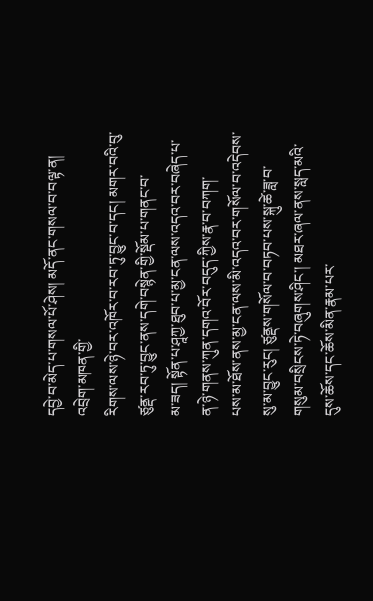དབྱེ་བ་མེད་པ་གསལ་པོ་ཤེས། མདོ་ནང་གསལ་བ་བལྟ་ན། འབྲེག་མཁན་གྱི་
རིགས་ལས་ཉེ་བར་འཁོར་བ་རབ་ཏུ་བྱུང་བ་དང། མགར་བའི་བུ་ཙུནྡ་རབ་ཏུ་བྱུང་ནས་དགེ་བསྙེན་གྱི་སྡོམ་པ་གནང་བ་
མ་ཟད། སྟོན་པ་ཤཱཀྱ་ཐུབ་པ་མྱ་ངན་ལས་འདའ་བར་བཞེད་པ་ན་ཉེ་གནས་ཀུན་དགའ་བོར་བདུད་ཀྱིས་རྣ་བ་བཀག་
པས་མ་ཐོས་ནས་མྱ་ངན་ལས་མི་འདའ་བར་གསོལ་བ་འདེབས་སུ་མ་བྱུང་རུང། ཙུནྡས་གསོལ་བ་བཏབ་པས་སྐུ་ཚེ་ཟླ་བ་
གསུམ་བསྲིངས་ཏེ་བཞུགས་ཤིང་། མཐར་ཞལ་ནས་སླད་མའི་དུས་ཆོས་དང་ཆོས་མིན་རྣམ་པར་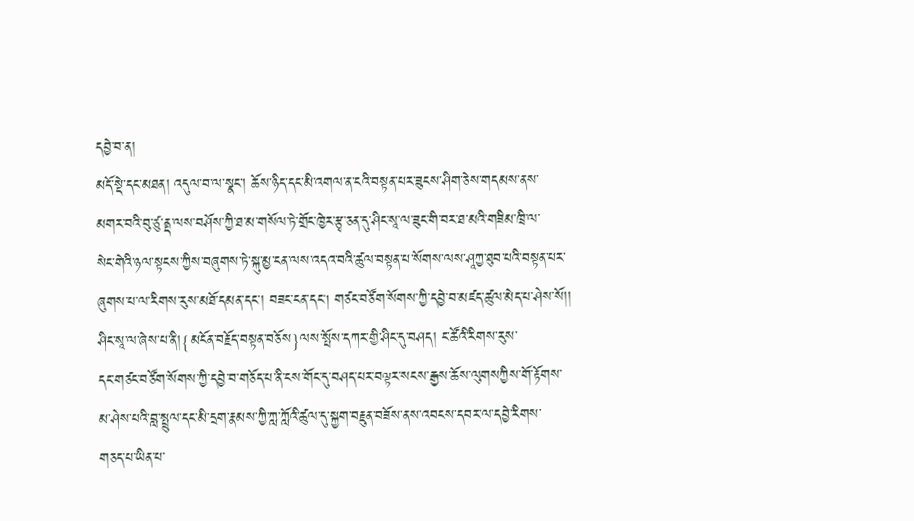དབྱེ་བ་ན།
མདོ་སྡེ་དང་མཐན། འདུལ་བ་ལ་སྣང་། ཆོས་ཉིད་དང་མི་འགལ་ན་ངའི་བསྟན་པར་ཟུངས་ཤིག་ཅེས་གདམས་ནས་
མགར་བའི་བུ་ཙུ་ནྡ་ལས་བཤོས་ཀྱི་ཐ་མ་གསོལ་ཏེ་གྲོང་ཁྱེར་རྩྭ་ཅན་དུ་ཤིང་སཱ་ལ་ཟུང་གི་བར་ཐ་མའི་གཟིམ་ཁྲི་ལ་
སེང་གེའི་ཉལ་སྟངས་ཀྱིས་བཞུགས་ཏེ་སྐུ་མྱ་ངན་ལས་འདའ་བའི་ཚུལ་བསྟན་པ་སོགས་ལས་ཤཱཀྱ་ཐུབ་པའི་བསྟན་པར་
ཞུགས་པ་ལ་རིགས་རུས་མཐོ་དམན་དང་། བཟང་ངན་དང། གཙང་བཙོག་སོགས་ཀྱི་དབྱེ་བ་མཛད་ཚུལ་མེད་པ་ཤེས་སོ།།
ཤིང་སཱ་ལ་ཞེས་པ་ནི།{མངོན་བརྗོད་བསྟན་བཅོས}ལས་སྤོས་དཀར་གྱི་ཤིང་དུ་བཤད། ང་ཚོའི་རིགས་རུས་
དང་གཙང་བཙོག་སོགས་ཀྱི་དབྱེ་བ་གཅོད་པ་ནི་ངས་གོང་དུ་བཤད་པར་བལྟར་སངས་རྒྱས་ཆོས་ལུགསཀྱིས་གོ་རྟོགས་
མ་ཤེས་པའི་བླ་སྤྲུལ་དང་མི་དྲག་རྣམས་ཀྱི་ཀླ་ཀློའི་ཚུལ་དུ་སྐྱག་བརྗུན་བཟོས་ནས་འབངས་དབར་ལ་དབྱེ་རིགས་
གཅད་པ་ཡིན་པ་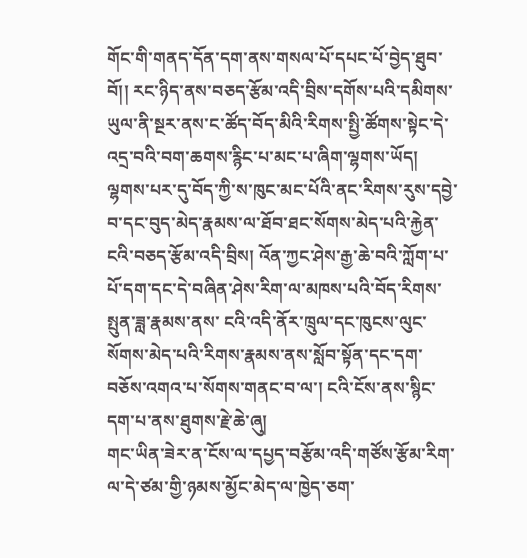གོང་གི་གནད་དོན་དག་ནས་གསལ་པོ་དཔང་པོ་བྱེད་ཐུབ་བོ།། རང་ཉིད་ནས་བཅད་རྩོམ་འདི་བྲིས་དགོས་པའི་དམིགས་ཡུལ་ནི་སྔར་ནས་ང་ཚོད་བོད་མིའི་རིགས་སྤྱི་ཚོགས་སྟེང་དེ་འདྲ་བའི་བག་ཆགས་རྙིང་པ་མང་པ་ཞིག་ལྷགས་ཡོད། ལྷགས་པར་དུ་བོད་ཀྱི་ས་ཁུང་མང་པོའི་ནང་རིགས་རུས་དབྱེ་བ་དང་བུད་མེད་རྣམས་ལ་ཐོབ་ཐང་སོགས་མེད་པའི་རྐྱེན་ངའི་བཅད་རྩོམ་འདི་བྲིས། འོན་ཀྱང་ཤེས་རྒྱ་ཆེ་བའི་ཀློག་པ་པོ་དག་དང་དེ་བཞིན་ཤེས་རིག་ལ་མཁས་པའི་བོད་རིགས་སྤུན་ཟླ་རྣམས་ནས་ ངའི་འདི་ནོར་ཁྲུལ་དང་ཁུངས་ལུང་སོགས་མེད་པའི་རིགས་རྣམས་ནས་སློབ་སྟོན་དང་དག་བཅོས་འགའ་པ་སོགས་གནང་བ་ལ་། ངའི་ངོས་ནས་སྙིང་དག་པ་ནས་ཐུགས་རྗེ་ཆེ་ཞུ།
གང་ཡིན་ཟེར་ན་ངོས་ལ་དཔྱད་བརྩོམ་འདི་གཙོས་རྩོམ་རིག་ལ་དེ་ཙམ་གྱི་ཉམས་མྱོང་མེད་ལ་ཁྱེད་ཅག་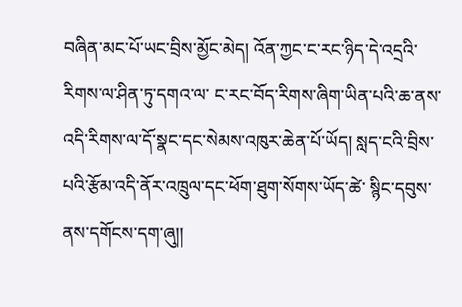བཞིན་མང་པོ་ཡང་བྲིས་མྱོང་མེད། འོན་ཀྱང་ང་རང་ཉིད་དེ་འདྲའི་རིགས་ལ་ཤིན་ཏུ་དགའ་ལ་ ང་རང་བོད་རིགས་ཞིག་ཡིན་པའི་ཆ་ནས་འདི་རིགས་ལ་དོ་སྣང་དང་སེམས་འཁུར་ཆེན་པོ་ཡོད། སླད་ངའི་བྲིས་པའི་རྩོམ་འདི་ནོར་འཁྲུལ་དང་ཕོག་ཐུག་སོགས་ཡོད་ཚེ་ སྙིང་དབུས་ནས་དགོངས་དག་ཞུ།།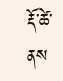རྡོ་ཚེ་ནས